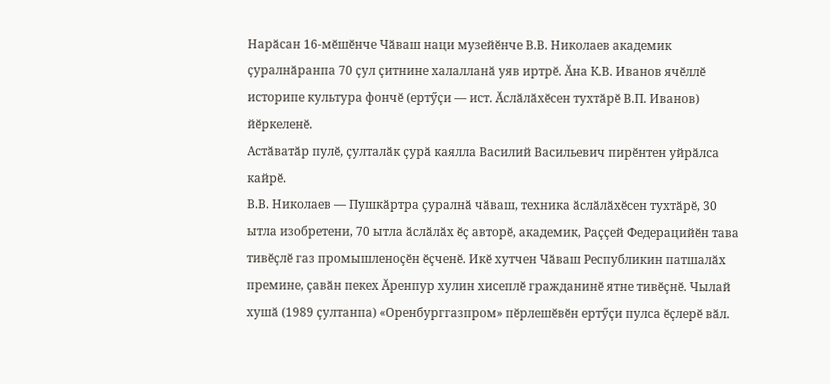Нарӑсан 16-мӗшӗнче Чӑваш наци музейӗнче В.В. Николаев академик ҫуралнӑранпа 70 ҫул ҫитнине халалланӑ уяв иртрӗ. Ӑна К.В. Иванов ячӗллӗ историпе культура фончӗ (ертӳҫи — ист. Ӑслӑлӑхӗсен тухтӑрӗ В.П. Иванов) йӗркеленӗ.
Астӑватӑр пулӗ, ҫулталӑк ҫурӑ каялла Василий Васильевич пирӗнтен уйрӑлса кайрӗ.
В.В. Николаев — Пушкӑртра ҫуралнӑ чӑваш, техника ӑслӑлӑхӗсен тухтӑрӗ, 30 ытла изобретени, 70 ытла ӑслӑлӑх ӗҫ авторӗ, академик, Раҫҫей Федерацийӗн тава тивӗҫлӗ газ промышленоҫӗн ӗҫченӗ. Икӗ хутчен Чӑваш Республикин патшалӑх премине, ҫавӑн пекех Ӑренпур хулин хисеплӗ гражданинӗ ятне тивӗҫнӗ. Чылай хушӑ (1989 ҫултанпа) «Оренбурггазпром» пӗрлешӗвӗн ертӳҫи пулса ӗҫлерӗ вӑл.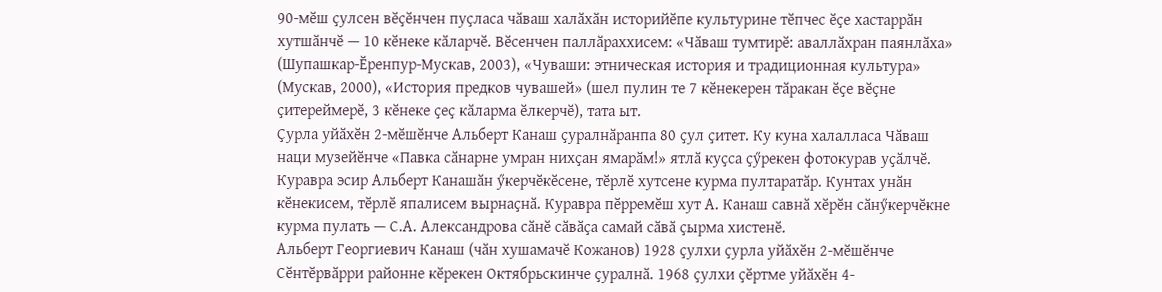90-мӗш ҫулсен вӗҫӗнчен пуҫласа чӑваш халӑхӑн историйӗпе культурине тӗпчес ӗҫе хастаррӑн хутшӑнчӗ — 10 кӗнеке кӑларчӗ. Вӗсенчен паллӑраххисем: «Чӑваш тумтирӗ: аваллӑхран паянлӑха» (Шупашкар-Ӗренпур-Мускав, 2003), «Чуваши: этническая история и традиционная культура» (Мускав, 2000), «История предков чувашей» (шел пулин те 7 кӗнекерен тӑракан ӗҫе вӗҫне ҫитереймерӗ, 3 кӗнеке ҫеҫ кӑларма ӗлкерчӗ), тата ыт.
Ҫурла уйӑхӗн 2-мӗшӗнче Альберт Канаш ҫуралнӑранпа 80 ҫул ҫитет. Ку куна халалласа Чӑваш наци музейӗнче «Павка сӑнарне умран нихҫан ямарӑм!» ятлӑ куҫса ҫӳрекен фотокурав уҫӑлчӗ.
Куравра эсир Альберт Канашӑн ӳкерчӗкӗсене, тӗрлӗ хутсене курма пултаратӑр. Кунтах унӑн кӗнекисем, тӗрлӗ япалисем вырнаҫнӑ. Куравра пӗрремӗш хут А. Канаш савнӑ хӗрӗн сӑнӳкерчӗкне курма пулать — С.А. Александрова сӑнӗ сӑвӑҫа самай сӑвӑ ҫырма хистенӗ.
Альберт Георгиевич Канаш (чӑн хушамачӗ Кожанов) 1928 ҫулхи ҫурла уйӑхӗн 2-мӗшӗнче Сӗнтӗрвӑрри районне кӗрекен Октябрьскинче ҫуралнӑ. 1968 ҫулхи ҫӗртме уйӑхӗн 4-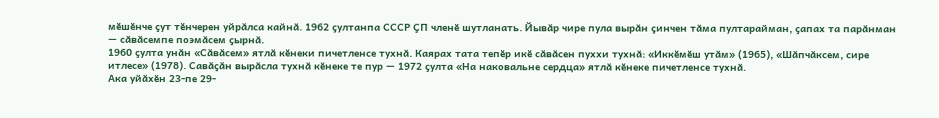мӗшӗнче ҫут тӗнчерен уйрӑлса кайнӑ. 1962 ҫултанпа СССР ҪП членӗ шутланать. Йывӑр чире пула вырӑн ҫинчен тӑма пултарайман, ҫапах та парӑнман — сӑвӑсемпе поэмӑсем ҫырнӑ.
1960 ҫулта унӑн «Сӑвӑсем» ятлӑ кӗнеки пичетленсе тухнӑ. Каярах тата тепӗр икӗ сӑвӑсен пуххи тухнӑ: «Иккӗмӗш утӑм» (1965), «Шӑпчӑксем, сире итлесе» (1978). Савӑҫӑн вырӑсла тухнӑ кӗнеке те пур — 1972 ҫулта «На наковальне сердца» ятлӑ кӗнеке пичетленсе тухнӑ.
Ака уйӑхӗн 23-пе 29-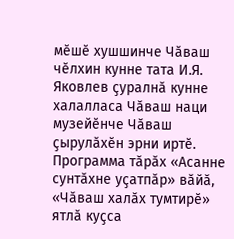мӗшӗ хушшинче Чӑваш чӗлхин кунне тата И.Я. Яковлев ҫуралнӑ кунне халалласа Чӑваш наци музейӗнче Чӑваш ҫырулӑхӗн эрни иртӗ.
Программа тӑрӑх «Асанне сунтӑхне уҫатпӑр» вӑйӑ, «Чӑваш халӑх тумтирӗ» ятлӑ куҫса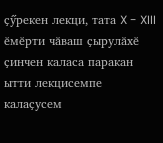ҫӳрекен лекци, тата X - XIII ӗмӗрти чӑваш ҫырулӑхӗ ҫинчен каласа паракан ытти лекцисемпе калаҫусем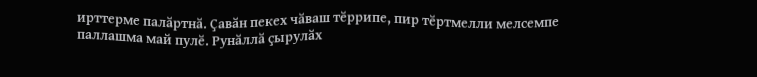ирттерме палӑртнӑ. Ҫавӑн пекех чӑваш тӗррипе, пир тӗртмелли мелсемпе паллашма май пулӗ. Рунӑллӑ ҫырулӑх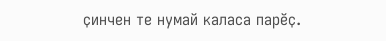ҫинчен те нумай каласа парӗҫ.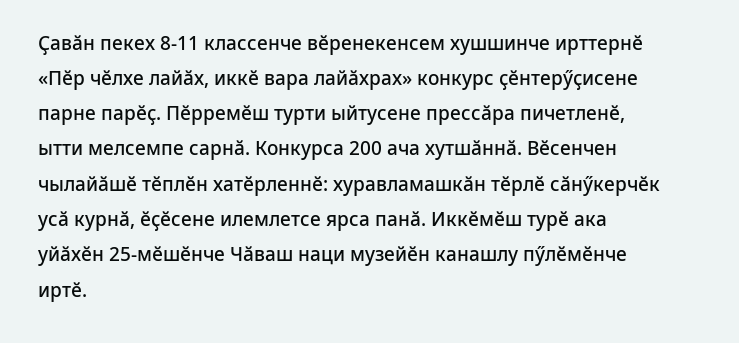Ҫавӑн пекех 8-11 классенче вӗренекенсем хушшинче ирттернӗ «Пӗр чӗлхе лайӑх, иккӗ вара лайӑхрах» конкурс ҫӗнтерӳҫисене парне парӗҫ. Пӗрремӗш турти ыйтусене прессӑра пичетленӗ, ытти мелсемпе сарнӑ. Конкурса 200 ача хутшӑннӑ. Вӗсенчен чылайӑшӗ тӗплӗн хатӗрленнӗ: хуравламашкӑн тӗрлӗ сӑнӳкерчӗк усӑ курнӑ, ӗҫӗсене илемлетсе ярса панӑ. Иккӗмӗш турӗ ака уйӑхӗн 25-мӗшӗнче Чӑваш наци музейӗн канашлу пӳлӗмӗнче иртӗ.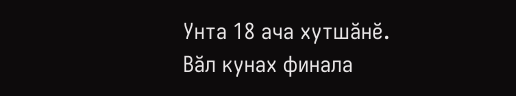Унта 18 ача хутшӑнӗ. Вӑл кунах финала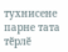тухнисене парне тата тӗрлӗ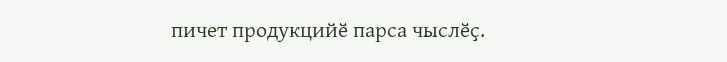пичет продукцийӗ парса чыслӗҫ.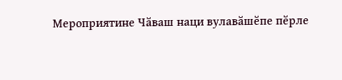Мероприятине Чӑваш наци вулавӑшӗпе пӗрле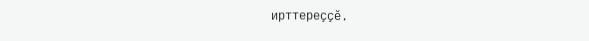ирттереҫҫӗ.